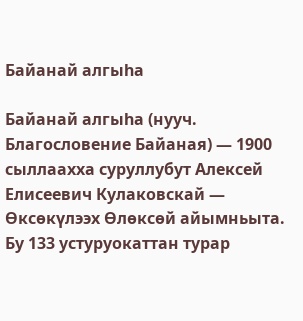Байанай алгыһа

Байанай алгыһа (нууч. Благословение Байаная) — 1900 сыллаахха суруллубут Алексей Елисеевич Кулаковскай — Өксөкүлээх Өлөксөй айымньыта. Бу 133 устуруокаттан турар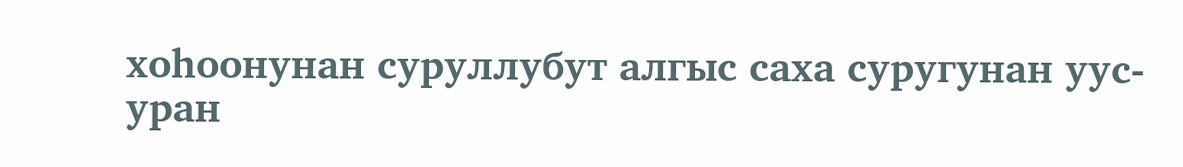хоһоонунан суруллубут алгыс саха суругунан уус-уран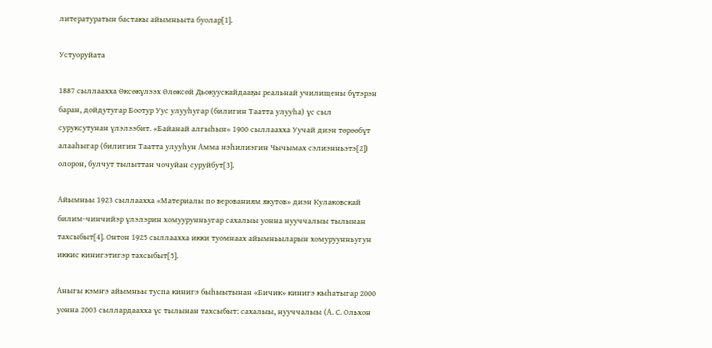литературатын бастакы айымньыта буолар[1].

Устуоруйата

1887 сыллаахха Өксөкүлээх Өлөксөй Дьокуускайдааҕы реальнай училищены бүтэрэн баран, дойдутугар Боотур Уус улууһугар (билигин Таатта улууһа) үс сыл суруксутунан үлэлээбит. «Байанай алгыһын» 1900 сыллаахха Уучай диэн төрөөбүт алааһыгар (билигин Таатта улууһун Амма нэһилиэгин Чычымах сэлиэнньэтэ[2]) олорон, булчут тылыттан чочуйан суруйбут[3].

Айымньы 1923 сыллаахха «Материалы по верованиям якутов» диэн Кулаковскай билим-чинчийэр үлэлэрин хомуурунньугар сахалыы уонна нууччалыы тылынан тахсыбыт[4]. Онтон 1925 сыллаахха икки туомнаах айымньыларын хомуруунньугун иккис кинигэтигэр тахсыбыт[5].

Аныгы кэмҥэ айымньы туспа кинигэ быһыытынан «Бичик» кинигэ кыһатыгар 2000 уонна 2003 сыллардаахха үс тылынан тахсыбыт: сахалыы, нууччалыы (А. С. Ольхон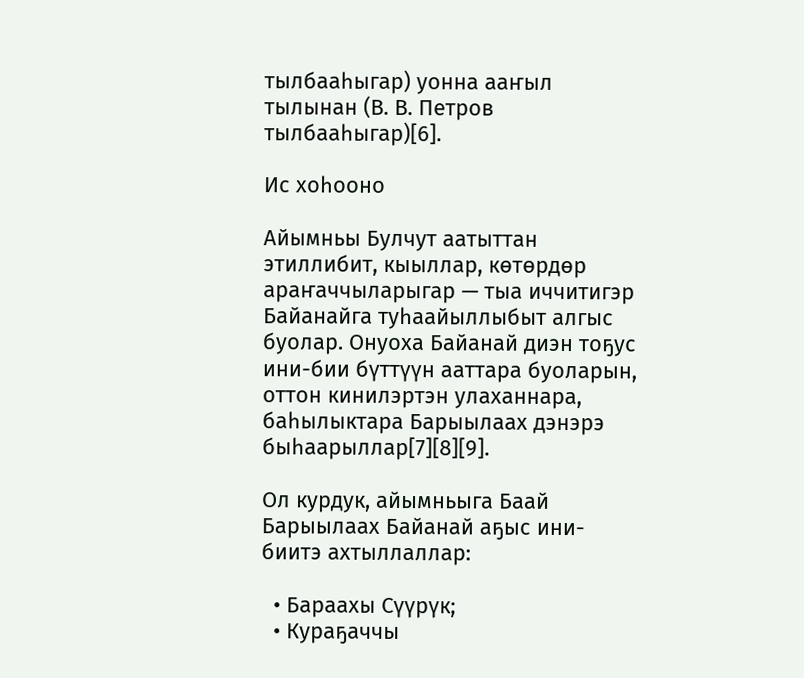тылбааһыгар) уонна ааҥыл тылынан (В. В. Петров тылбааһыгар)[6].

Ис хоһооно

Айымньы Булчут аатыттан этиллибит, кыыллар, көтөрдөр араҥаччыларыгар — тыа иччитигэр Байанайга туһаайыллыбыт алгыс буолар. Онуоха Байанай диэн тоҕус ини-бии бүттүүн ааттара буоларын, оттон кинилэртэн улаханнара, баһылыктара Барыылаах дэнэрэ быһаарыллар[7][8][9].

Ол курдук, айымньыга Баай Барыылаах Байанай аҕыс ини-биитэ ахтыллаллар:

  • Бараахы Сүүрүк;
  • Кураҕаччы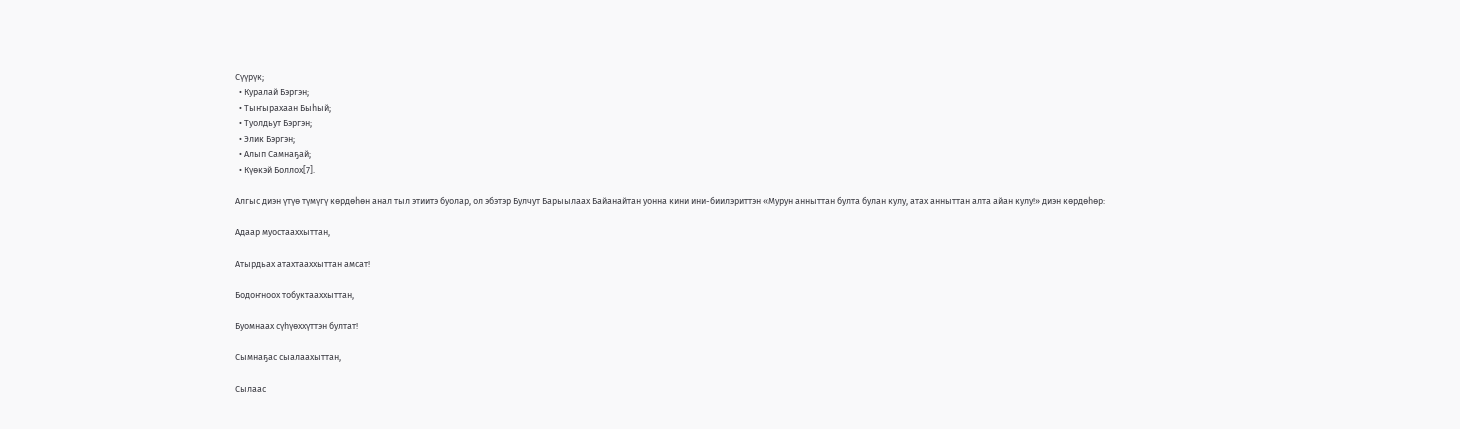Сүүрүк;
  • Куралай Бэргэн;
  • Тыҥырахаан Быһый;
  • Туолдьут Бэргэн;
  • Элик Бэргэн;
  • Алып Самнаҕай;
  • Күөкэй Боллох[7].

Алгыс диэн үтүө түмүгү көрдөһөн анал тыл этиитэ буолар, ол эбэтэр Булчут Барыылаах Байанайтан уонна кини ини-биилэриттэн «Мурун анныттан булта булан кулу, атах анныттан алта айан кулу!» диэн көрдөһөр:

Адаар муостааххыттан,

Атырдьах атахтааххыттан амсат!

Бодоҥноох тобуктааххыттан,

Буомнаах сүhүөххүттэн бултат!

Сымнаҕас сыалаахыттан,

Сылаас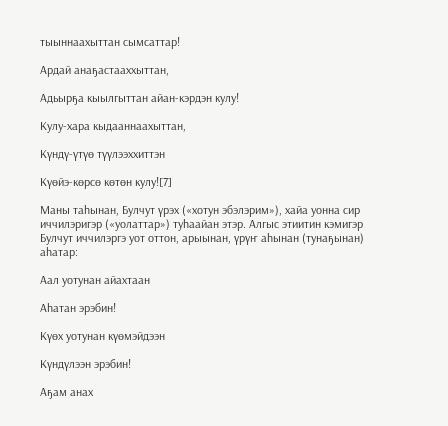тыыннаахыттан сымсаттар!

Ардай анаҕастааххыттан,

Адьырҕа кыылгыттан айан-кэрдэн кулу!

Кулу-хара кыдааннаахыттан,

Күндү-үтүө түүлээххиттэн

Күөйэ-көрсө көтөн кулу![7]

Маны таһынан, Булчут үрэх («хотун эбэлэрим»), хайа уонна сир иччилэригэр («уолаттар») туһаайан этэр. Алгыс этиитин кэмигэр Булчут иччилэргэ уот оттон, арыынан, үрүҥ аһынан (тунаҕынан) аһатар:

Аал уотунан айахтаан

Аhатан эрэбин!

Күөх уотунан күөмэйдээн

Күндүлээн эрэбин!

Аҕам анах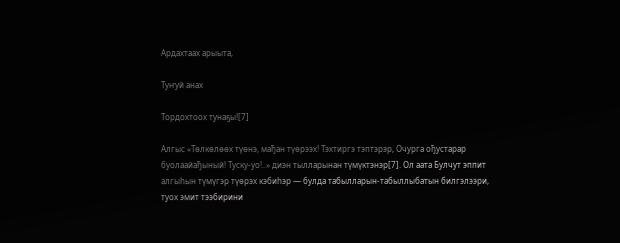Ардахтаах арыыта,

Туҥуй анах

Тордохтоох тунаҕы![7]

Алгыс «Төлкөлөөх түөнэ, мађан түөрээх! Тэхтиргэ тэптэрэр, Очурга ођустарар буолаайађыный! Туску-уо!..» диэн тылларынан түмүктэнэр[7]. Ол аата Булчут эппит алгыһын түмүгэр түөрэх кэбиһэр — булда табылларын-табыллыбатын билгэлээри, туох эмит тээбирини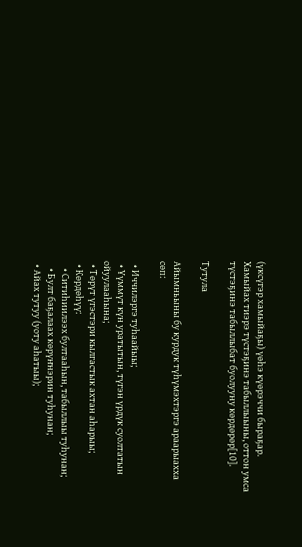(үксүгэр хамыйаҕы) үөһэ күөрэччи быраҕар. Хамыйах тиэрэ түстэҕинэ табыллыыны, оттон умса түстэҕинэ табыллыбат буолууну көрдөрөр[10].

Тутула

Айымньыны бу курдук түһүмэхтэргэ араарыахха сөп:

  • Иччилэргэ туһаайыы;
  • Үүммүт күн уратытын, түгэн үрдүк суолтатын ойуулааһына;
  • Төрүт үгэстэри кылгастык ахтан аһарыы;
  • Көрдөһүү:
    • Ситиһиилээх бултааһын, табыллыы туһунан;
    • Булт баҕалаах көрүҥнэрин туһунан;
  • Айах тутуу (уоту аһатыы);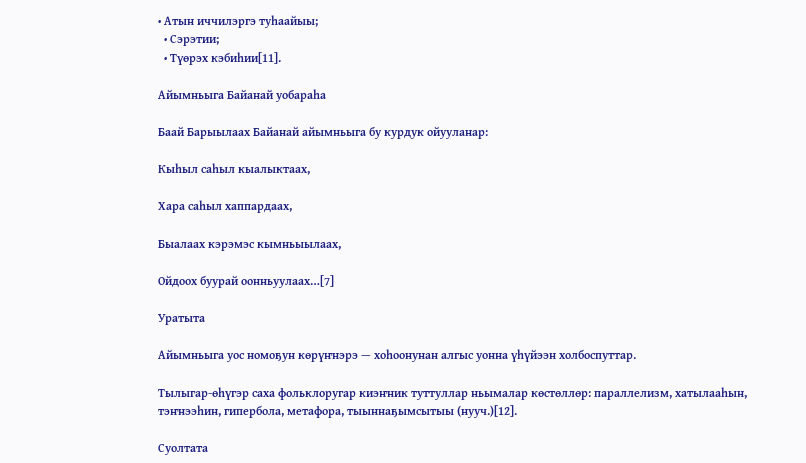• Атын иччилэргэ туһаайыы;
  • Сэрэтии;
  • Түөрэх кэбиһии[11].

Айымньыга Байанай уобараһа

Баай Барыылаах Байанай айымньыга бу курдук ойууланар:

Кыһыл саһыл кыалыктаах,

Хара саһыл хаппардаах,

Быалаах кэрэмэс кымньыылаах,

Ойдоох буурай оонньуулаах…[7]

Уратыта

Айымньыга уос номоҕун көрүҥнэрэ — хоһоонунан алгыс уонна үһүйээн холбоспуттар.

Тылыгар-өһүгэр саха фольклоругар киэҥник туттуллар ньымалар көстөллөр: параллелизм, хатылааһын, тэҥнээһин, гипербола, метафора, тыыннаҕымсытыы (нууч.)[12].

Суолтата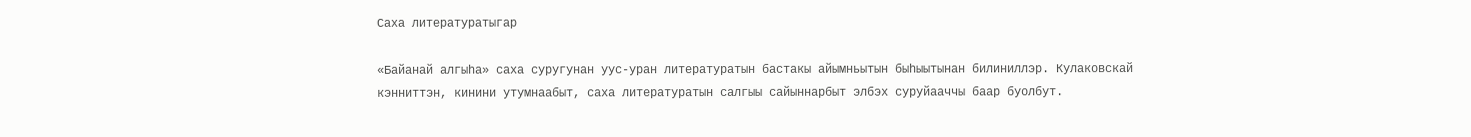Саха литературатыгар

«Байанай алгыһа» саха суругунан уус-уран литературатын бастакы айымньытын быһыытынан билиниллэр. Кулаковскай кэнниттэн, кинини утумнаабыт, саха литературатын салгыы сайыннарбыт элбэх суруйааччы баар буолбут.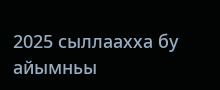2025 сыллаахха бу айымньы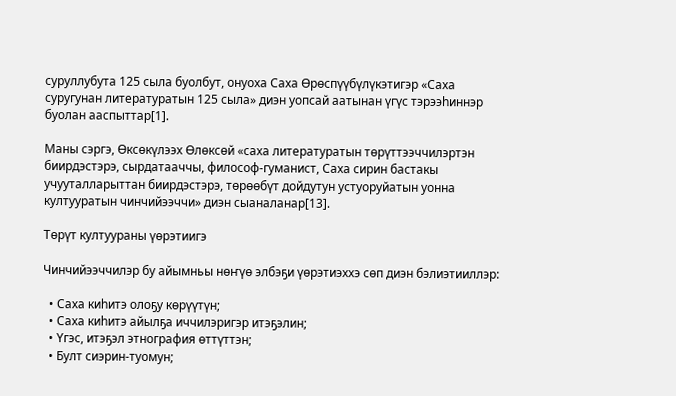суруллубута 125 сыла буолбут, онуоха Саха Өрөспүүбүлүкэтигэр «Саха суругунан литературатын 125 сыла» диэн уопсай аатынан үгүс тэрээһиннэр буолан ааспыттар[1].

Маны сэргэ, Өксөкүлээх Өлөксөй «саха литературатын төрүттээччилэртэн биирдэстэрэ, сырдатааччы, философ-гуманист, Саха сирин бастакы учууталларыттан биирдэстэрэ, төрөөбүт дойдутун устуоруйатын уонна култууратын чинчийээччи» диэн сыаналанар[13].

Төрүт култуураны үөрэтиигэ

Чинчийээччилэр бу айымньы нөҥүө элбэҕи үөрэтиэххэ сөп диэн бэлиэтииллэр:

  • Саха киһитэ олоҕу көрүүтүн;
  • Саха киһитэ айылҕа иччилэригэр итэҕэлин;
  • Үгэс, итэҕэл этнография өттүттэн;
  • Булт сиэрин-туомун;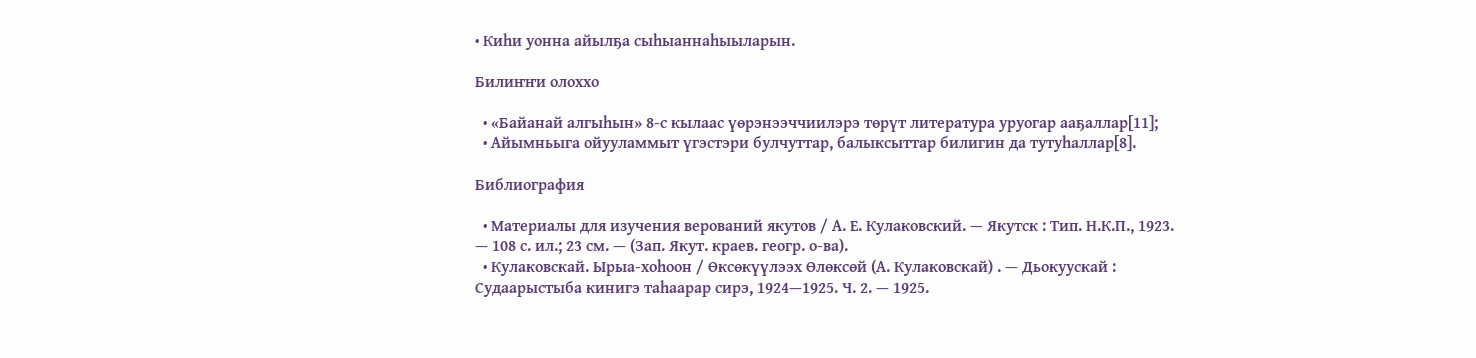• Киһи уонна айылҕа сыһыаннаһыыларын.

Билиҥҥи олоххо

  • «Байанай алгыһын» 8-с кылаас үөрэнээччиилэрэ төрүт литература уруогар ааҕаллар[11];
  • Айымньыга ойууламмыт үгэстэри булчуттар, балыксыттар билигин да тутуһаллар[8].

Библиография

  • Материалы для изучения верований якутов / А. Е. Кулаковский. — Якутск : Тип. Н.К.П., 1923. — 108 с. ил.; 23 см. — (Зап. Якут. краев. геогр. о-ва).
  • Кулаковскай. Ырыа-хоһоон / Өксөкүүлээх Өлөксөй (А. Кулаковскай) . — Дьокуускай : Судаарыстыба кинигэ таһаарар сирэ, 1924—1925. Ч. 2. — 1925.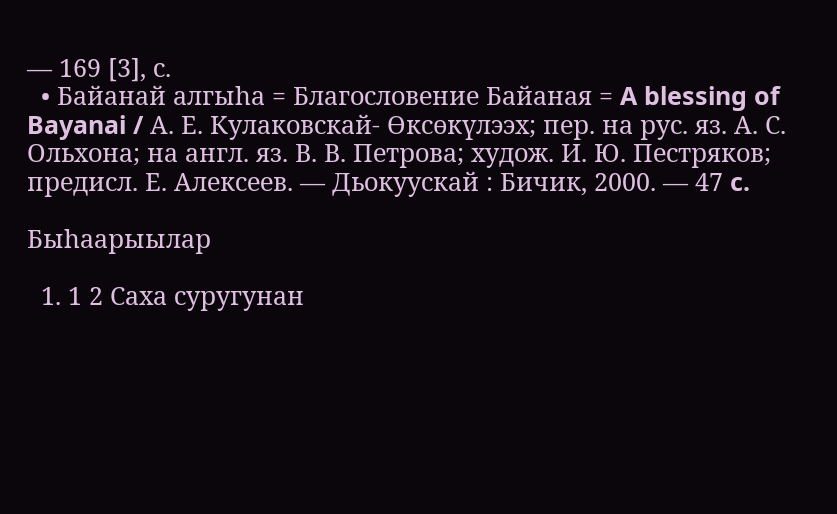— 169 [3], с.
  • Байанай алгыһа = Благословение Байаная = A blessing of Bayanai / А. Е. Кулаковскай- Өксөкүлээх; пер. на рус. яз. А. С. Ольхона; на англ. яз. В. В. Петрова; худож. И. Ю. Пестряков; предисл. Е. Алексеев. — Дьокуускай : Бичик, 2000. — 47 c.

Быһаарыылар

  1. 1 2 Саха суругунан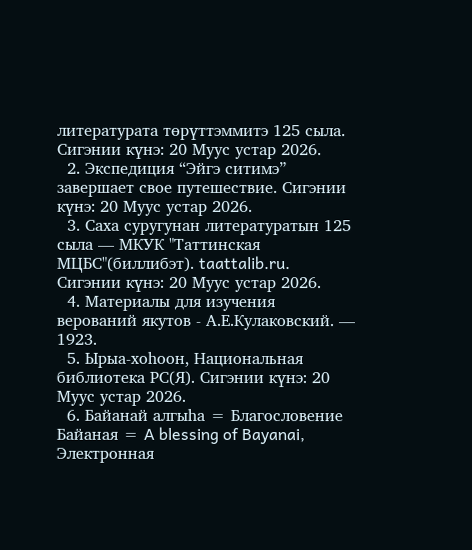литературата төрүттэммитэ 125 сыла. Сигэнии күнэ: 20 Муус устар 2026.
  2. Экспедиция “Эйгэ ситимэ” завершает свое путешествие. Сигэнии күнэ: 20 Муус устар 2026.
  3. Саха суругунан литературатын 125 сыла — МКУК "Таттинская МЦБС"(биллибэт). taattalib.ru. Сигэнии күнэ: 20 Муус устар 2026.
  4. Материалы для изучения верований якутов - А.Е.Кулаковский. — 1923.
  5. Ырыа-хоһоон, Национальная библиотека РС(Я). Сигэнии күнэ: 20 Муус устар 2026.
  6. Байанай алгыһа = Благословение Байаная = A blessing of Bayanai, Электронная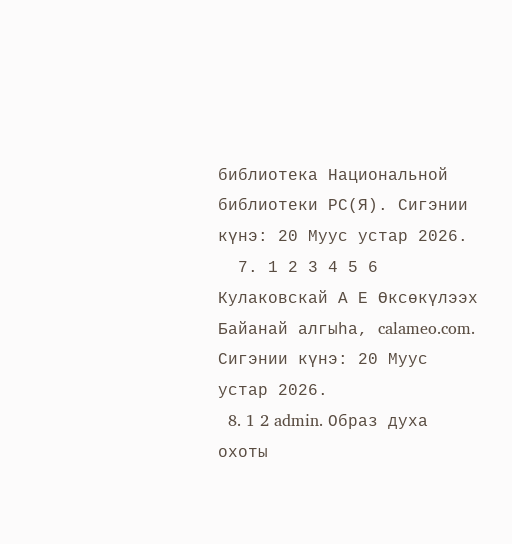библиотека Национальной библиотеки РС(Я). Сигэнии күнэ: 20 Муус устар 2026.
  7. 1 2 3 4 5 6 Кулаковскай А Е Өксөкүлээх Байанай алгыһа, calameo.com. Сигэнии күнэ: 20 Муус устар 2026.
  8. 1 2 admin. Образ духа охоты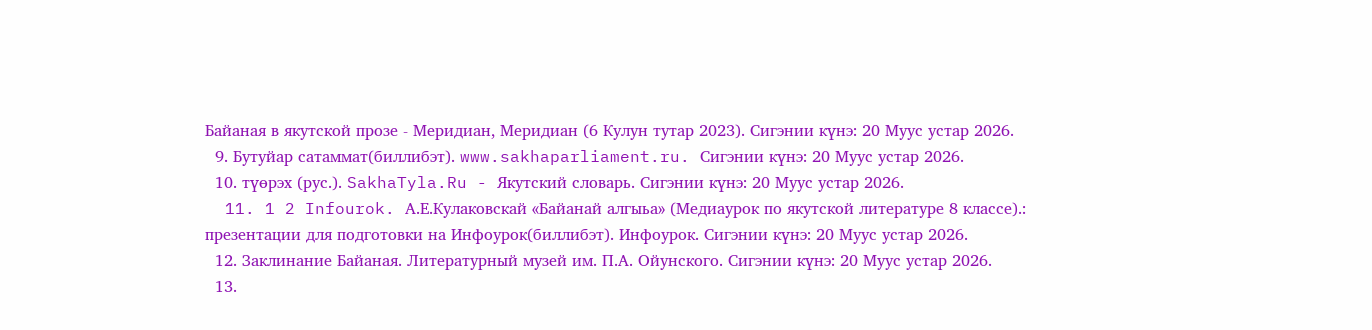Байаная в якутской прозе - Меридиан, Меридиан (6 Кулун тутар 2023). Сигэнии күнэ: 20 Муус устар 2026.
  9. Бутуйар сатаммат(биллибэт). www.sakhaparliament.ru. Сигэнии күнэ: 20 Муус устар 2026.
  10. түөрэх (рус.). SakhaTyla.Ru - Якутский словарь. Сигэнии күнэ: 20 Муус устар 2026.
  11. 1 2 Infourok. А.Е.Кулаковскай «Байанай алгыьа» (Медиаурок по якутской литературе 8 классе).: презентации для подготовки на Инфоурок(биллибэт). Инфоурок. Сигэнии күнэ: 20 Муус устар 2026.
  12. Заклинание Байаная. Литературный музей им. П.А. Ойунского. Сигэнии күнэ: 20 Муус устар 2026.
  13.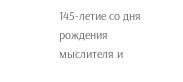145-летие со дня рождения мыслителя и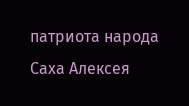патриота народа Саха Алексея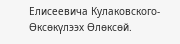Елисеевича Кулаковского-Өксөкүлээх Өлөксөй.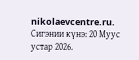nikolaevcentre.ru. Сигэнии күнэ: 20 Муус устар 2026.